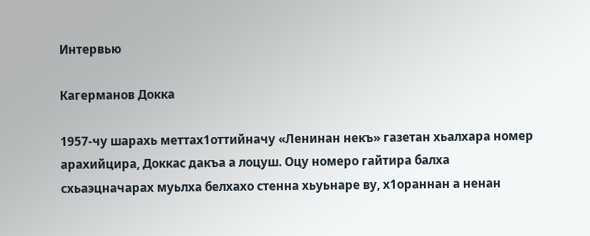Интервью

Кагерманов Докка

1957-чу шарахь меттах1оттийначу «Ленинан некъ» газетан хьалхара номер арахийцира, Доккас дакъа а лоцуш. Оцу номеро гайтира балха схьаэцначарах муьлха белхахо стенна хьуьнаре ву, х1ораннан а ненан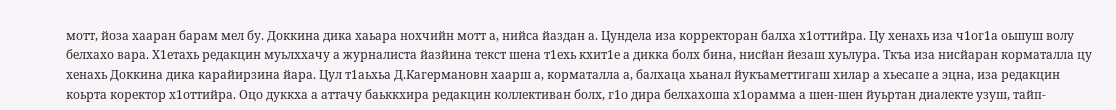мотт, йоза хааран барам мел бу. Доккина дика хаьара нохчийн мотт а, нийса йаздан а. Цундела иза корректоран балха х1оттийра. Цу хенахь иза ч1ог1а оьшуш волу белхахо вара. Х1етахь редакцин муьлххачу а журналиста йазйина текст шена т1ехь кхит1е а дикка болх бина, нисйан йезаш хуьлура. Ткъа иза нисйаран корматалла цу хенахь Доккина дика карайирзина йара. Цул т1аьхьа Д.Кагермановн хаарш а, корматалла а, балхаца хьанал йукъаметтигаш хилар а хьесапе а эцна, иза редакцин коьрта коректор х1оттийра. Оцо дуккха а аттачу баьккхира редакцин коллективан болх, г1о дира белхахоша х1орамма а шен-шен йуьртан диалекте узуш, тайп-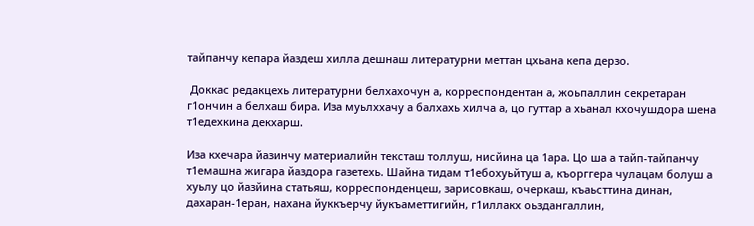тайпанчу кепара йаздеш хилла дешнаш литературни меттан цхьана кепа дерзо.

 Доккас редакцехь литературни белхахочун а, корреспондентан а, жоьпаллин секретаран г1ончин а белхаш бира. Иза муьлххачу а балхахь хилча а, цо гуттар а хьанал кхочушдора шена т1едехкина декхарш.

Иза кхечара йазинчу материалийн тексташ толлуш, нисйина ца 1ара. Цо ша а тайп-тайпанчу т1емашна жигара йаздора газетехь. Шайна тидам т1ебохуьйтуш а, къорггера чулацам болуш а хуьлу цо йазйина статьяш, корреспонденцеш, зарисовкаш, очеркаш, къаьсттина динан, дахаран-1еран, нахана йуккъерчу йукъаметтигийн, г1иллакх оьздангаллин,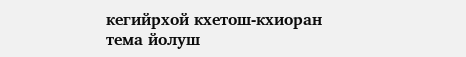кегийрхой кхетош-кхиоран тема йолуш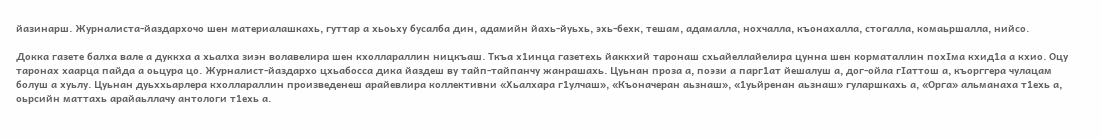йазинарш. Журналиста-йаздархочо шен материалашкахь, гуттар а хьоьху бусалба дин, адамийн йахь-йуьхь, эхь-бехк, тешам, адамалла, нохчалла, къонахалла, стогалла, комаьршалла, нийсо.

Докка газете балха вале а дуккха а хьалха зиэн волавелира шен кхоллараллин ницкъаш. Ткъа х1инца газетехь йаккхий таронаш схьайеллайелира цунна шен корматаллин похІма кхид1а а кхио. Оцу таронах хаарца пайда а оьцура цо. Журналист-йаздархо цхьабосса дика йаздеш ву тайп-тайпанчу жанрашахь. Цуьнан проза а, поэзи а парг1ат йешалуш а, дог-ойла гІаттош а, къорггера чулацам болуш а хуьлу. Цуьнан дуьххьарлера кхоллараллин произведенеш арайевлира коллективни «Хьалхара г1улчаш», «Къоначеран аьзнаш», «1уьйренан аьзнаш» гуларшкахь а, «Орга» альманаха т1ехь а, оьрсийн маттахь арайаьллачу антологи т1ехь а.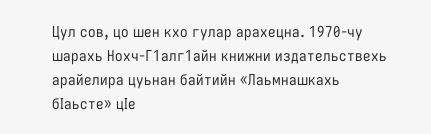Цул сов, цо шен кхо гулар арахецна. 1970-чу шарахь Нохч-Г1алг1айн книжни издательствехь арайелира цуьнан байтийн «Лаьмнашкахь бІаьсте» цІе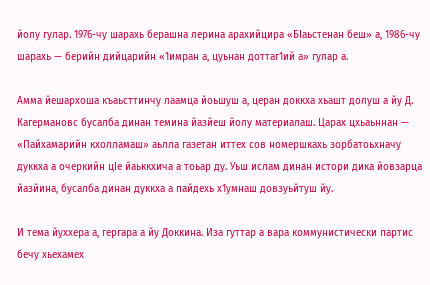йолу гулар. 1976-чу шарахь берашна лерина арахийцира «БІаьстенан беш» а, 1986-чу шарахь — берийн дийцарийн «1имран а, цуьнан доттаг1ий а» гулар а.

Амма йешархоша къаьсттинчу лаамца йоьшуш а, церан доккха хьашт долуш а йу Д. Кагермановс бусалба динан темина йазйеш йолу материалаш. Царах цхьаьннан — «Пайхамарийн кхолламаш» аьлла газетан иттех сов номершкахь зорбатоьхначу дуккха а очеркийн цІе йаьккхича а тоьар ду. Уьш ислам динан истори дика йовзарца йазйина, бусалба динан дуккха а пайдехь х1умнаш довзуьйтуш йу.

И тема йуххера а, гергара а йу Доккина. Иза гуттар а вара коммунистически партис бечу хьехамех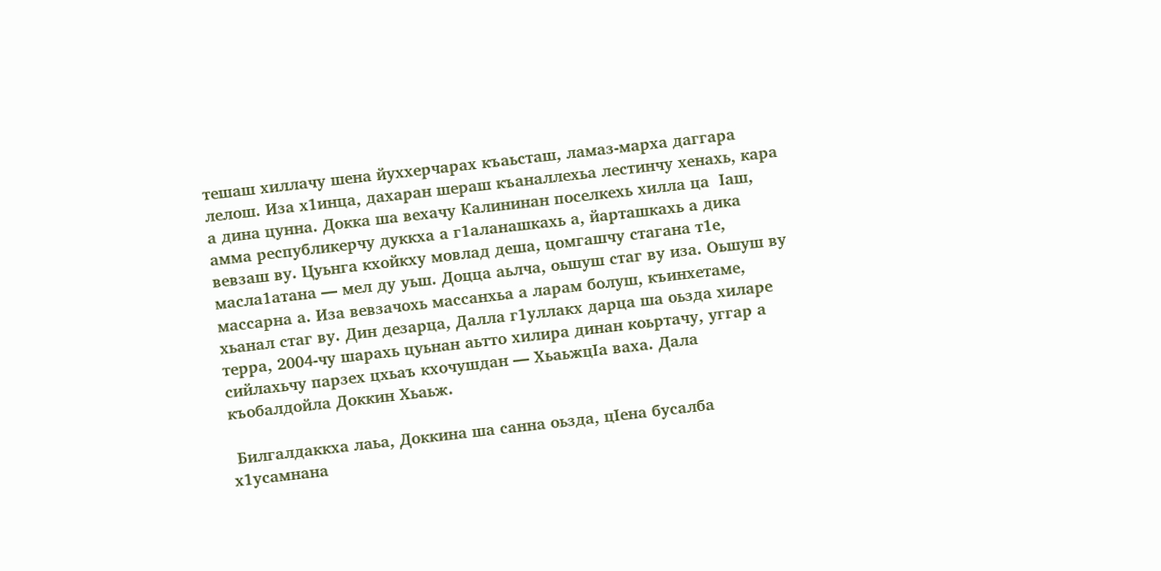тешаш хиллачу шена йуххерчарах къаьсташ, ламаз-марха даггара лелош. Иза х1инца, дахаран шераш къаналлехьа лестинчу хенахь, кара а дина цунна. Докка ша вехачу Калининан поселкехь хилла ца  Іаш, амма республикерчу дуккха а г1аланашкахь а, йарташкахь а дика вевзаш ву. Цуьнга кхойкху мовлад деша, цомгашчу стагана т1е, масла1атана — мел ду уьш. Доцца аьлча, оьшуш стаг ву иза. Оьшуш ву массарна а. Иза вевзачохь массанхьа а ларам болуш, къинхетаме, хьанал стаг ву. Дин дезарца, Далла г1уллакх дарца ша оьзда хиларе терра, 2004-чу шарахь цуьнан аьтто хилира динан коьртачу, уггар а сийлахьчу парзех цхьаъ кхочушдан — ХьаьжцІа ваха. Дала къобалдойла Доккин Хьаьж.

 Билгалдаккха лаьа, Доккина ша санна оьзда, цІена бусалба х1усамнана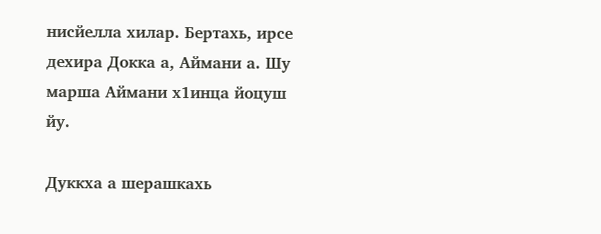нисйелла хилар. Бертахь, ирсе дехира Докка а, Аймани а. Шу марша Аймани х1инца йоцуш йу.

Дуккха а шерашкахь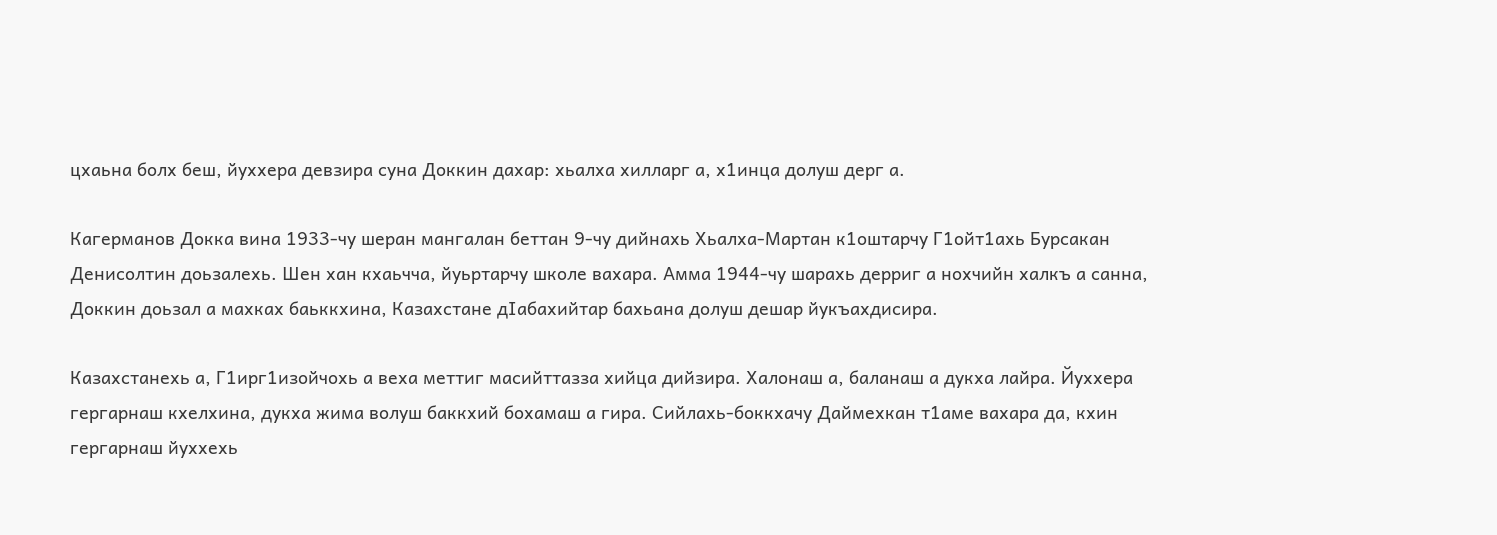цхаьна болх беш, йуххера девзира суна Доккин дахар: хьалха хилларг а, х1инца долуш дерг а.

Кагерманов Докка вина 1933-чу шеран мангалан беттан 9-чу дийнахь Хьалха-Мартан к1оштарчу Г1ойт1ахь Бурсакан Денисолтин доьзалехь. Шен хан кхаьчча, йуьртарчу школе вахара. Амма 1944-чу шарахь дерриг а нохчийн халкъ а санна, Доккин доьзал а махках баьккхина, Казахстане дІабахийтар бахьана долуш дешар йукъахдисира.

Казахстанехь а, Г1ирг1изойчохь а веха меттиг масийттазза хийца дийзира. Халонаш а, баланаш а дукха лайра. Йуххера гергарнаш кхелхина, дукха жима волуш баккхий бохамаш а гира. Сийлахь-боккхачу Даймехкан т1аме вахара да, кхин гергарнаш йуххехь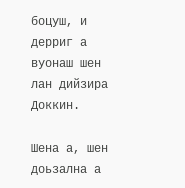боцуш, и дерриг а вуонаш шен лан дийзира Доккин.

Шена а, шен доьзална а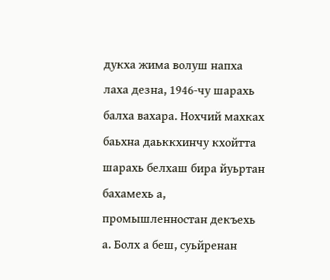дукха жима волуш напха лаха дезна, 1946-чу шарахь балха вахара. Нохчий махках баьхна даьккхинчу кхойтта шарахь белхаш бира йуьртан бахамехь а, промышленностан декъехь а. Болх а беш, суьйренан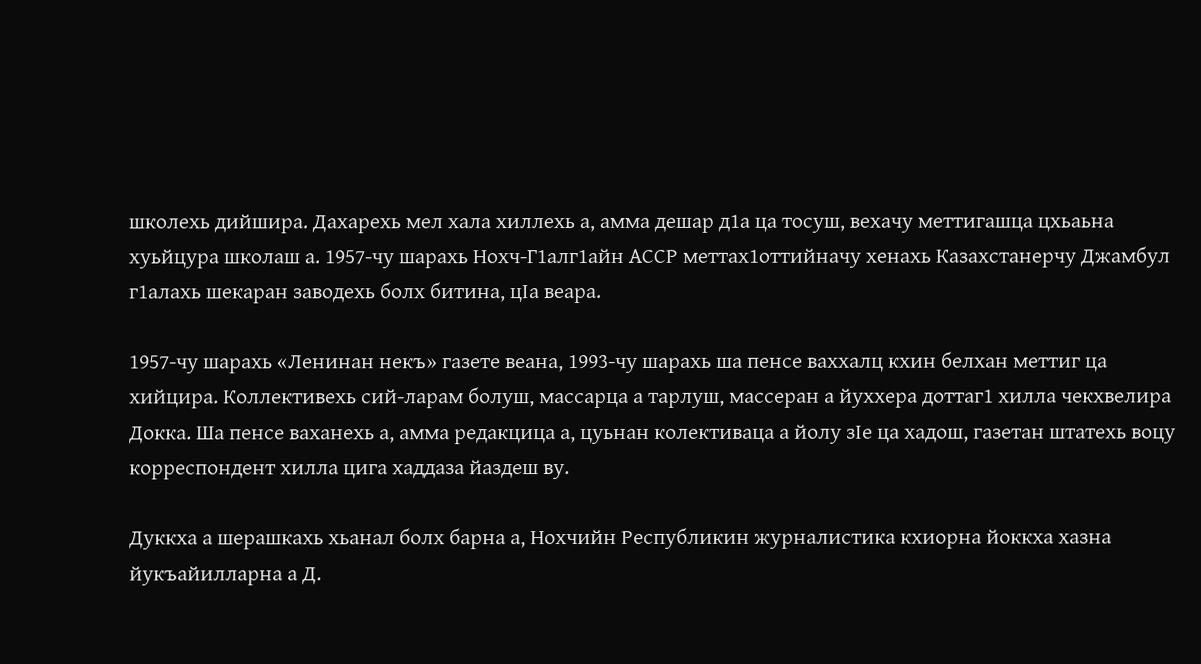школехь дийшира. Дахарехь мел хала хиллехь а, амма дешар д1а ца тосуш, вехачу меттигашца цхьаьна хуьйцура школаш а. 1957-чу шарахь Нохч-Г1алг1айн АССР меттах1оттийначу хенахь Казахстанерчу Джамбул г1алахь шекаран заводехь болх битина, цІа веара.

1957-чу шарахь «Ленинан некъ» газете веана, 1993-чу шарахь ша пенсе ваххалц кхин белхан меттиг ца хийцира. Коллективехь сий-ларам болуш, массарца а тарлуш, массеран а йуххера доттаг1 хилла чекхвелира Докка. Ша пенсе ваханехь а, амма редакцица а, цуьнан колективаца а йолу зІе ца хадош, газетан штатехь воцу корреспондент хилла цига хаддаза йаздеш ву.

Дуккха а шерашкахь хьанал болх барна а, Нохчийн Республикин журналистика кхиорна йоккха хазна йукъайилларна а Д.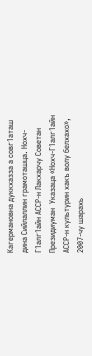Кагермановна дуккхазза а совг1аташ дина Сийлаллин грамоташца. Нохч-Г1алг1айн АССР-н Лакхарчу Советан Президиуман  Указаца «Нохч-Г1алг1айн АССР-н культурин хакъ волу белхахо», 2007-чу шарахь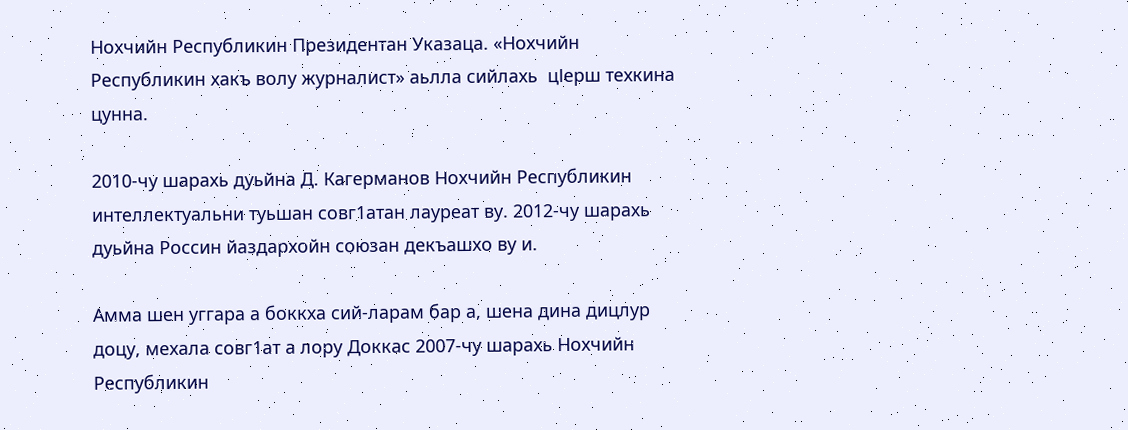Нохчийн Республикин Президентан Указаца. «Нохчийн Республикин хакъ волу журналист» аьлла сийлахь  цІерш техкина цунна.

2010-чу шарахь дуьйна Д. Кагерманов Нохчийн Республикин интеллектуальни туьшан совг1атан лауреат ву. 2012-чу шарахь дуьйна Россин йаздархойн союзан декъашхо ву и.

Амма шен уггара а боккха сий-ларам бар а, шена дина дицлур доцу, мехала совг1ат а лору Доккас 2007-чу шарахь Нохчийн Республикин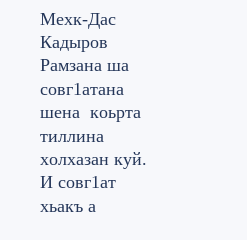Мехк-Дас  Кадыров Рамзана ша совг1атана шена  коьрта тиллина холхазан куй. И совг1ат хьакъ а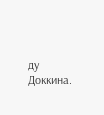ду Доккина.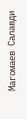Магомаев Салавди